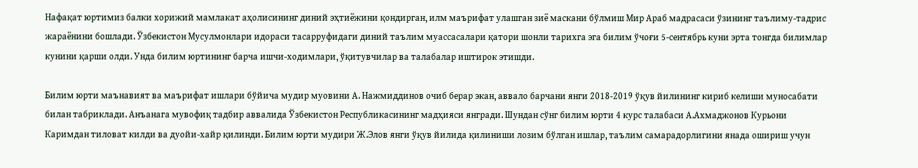Нафақат юртимиз балки хорижий мамлакат аҳолисининг диний эҳтиёжини қондирган, илм маърифат улашган зиё маскани бўлмиш Мир Араб мадрасаси ўзининг таълиму-тадрис жараёнини бошлади. Ўзбекистон Мусулмонлари идораси тасарруфидаги диний таълим муассасалари қатори шонли тарихга эга билим ўчоғи 5-сентябрь куни эрта тонгда билимлар кунини қарши олди. Унда билим юртининг барча ишчи-ходимлари, ўқитувчилар ва талабалар иштирок этишди.

Билим юрти маънавият ва маърифат ишлари бўйича мудир муовини А. Нажмиддинов очиб берар экан, аввало барчани янги 2018-2019 ўқув йилининг кириб келиши муносабати билан табриклади. Анъанага мувофиқ тадбир аввалида Ўзбекистон Республикасининг мадҳияси янгради. Шундан сўнг билим юрти 4 курс талабаси А.Ахмаджонов Курьони Каримдан тиловат килди ва дуойи-хайр қилинди. Билим юрти мудири Ж.Элов янги ўқув йилида қилиниши лозим бўлган ишлар, таълим самарадорлигини янада ошириш учун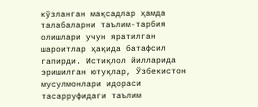кўзланган мақсадлар ҳамда талабаларни таълим-тарбия олишлари учун яратилган шароитлар ҳақида батафсил гапирди. Истиқлол йилларида эришилган ютуқлар, Ўзбекистон мусулмонлари идораси тасарруфидаги таълим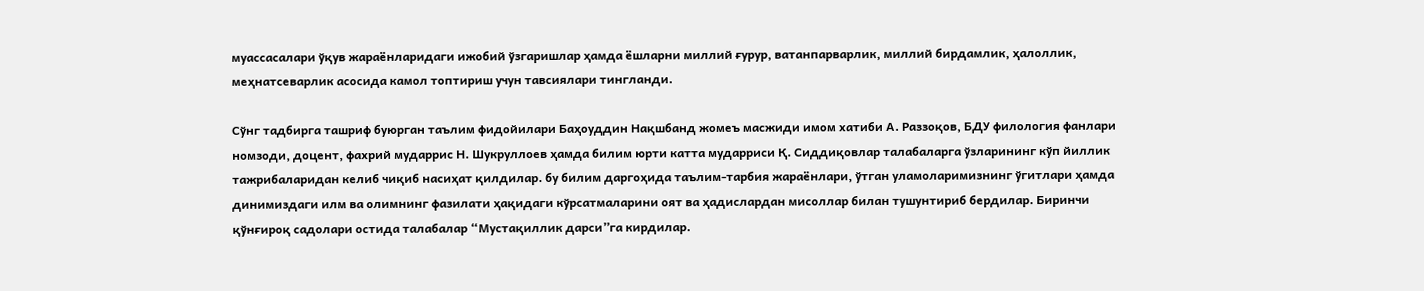муассасалари ўқув жараёнларидаги ижобий ўзгаришлар ҳамда ёшларни миллий ғурур, ватанпарварлик, миллий бирдамлик, ҳалоллик, меҳнатсеварлик асосида камол топтириш учун тавсиялари тингланди.

Сўнг тадбирга ташриф буюрган таълим фидойилари Баҳоуддин Нақшбанд жомеъ масжиди имом хатиби А. Раззоқов, БДУ филология фанлари номзоди, доцент, фахрий мударрис Н. Шукруллоев ҳамда билим юрти катта мударриси Қ. Сиддиқовлар талабаларга ўзларининг кўп йиллик тажрибаларидан келиб чиқиб насиҳат қилдилар. бу билим даргоҳида таълим-тарбия жараёнлари, ўтган уламоларимизнинг ўгитлари ҳамда динимиздаги илм ва олимнинг фазилати ҳақидаги кўрсатмаларини оят ва ҳадислардан мисоллар билан тушунтириб бердилар. Биринчи қўнғироқ садолари остида талабалар “Мустақиллик дарси”га кирдилар.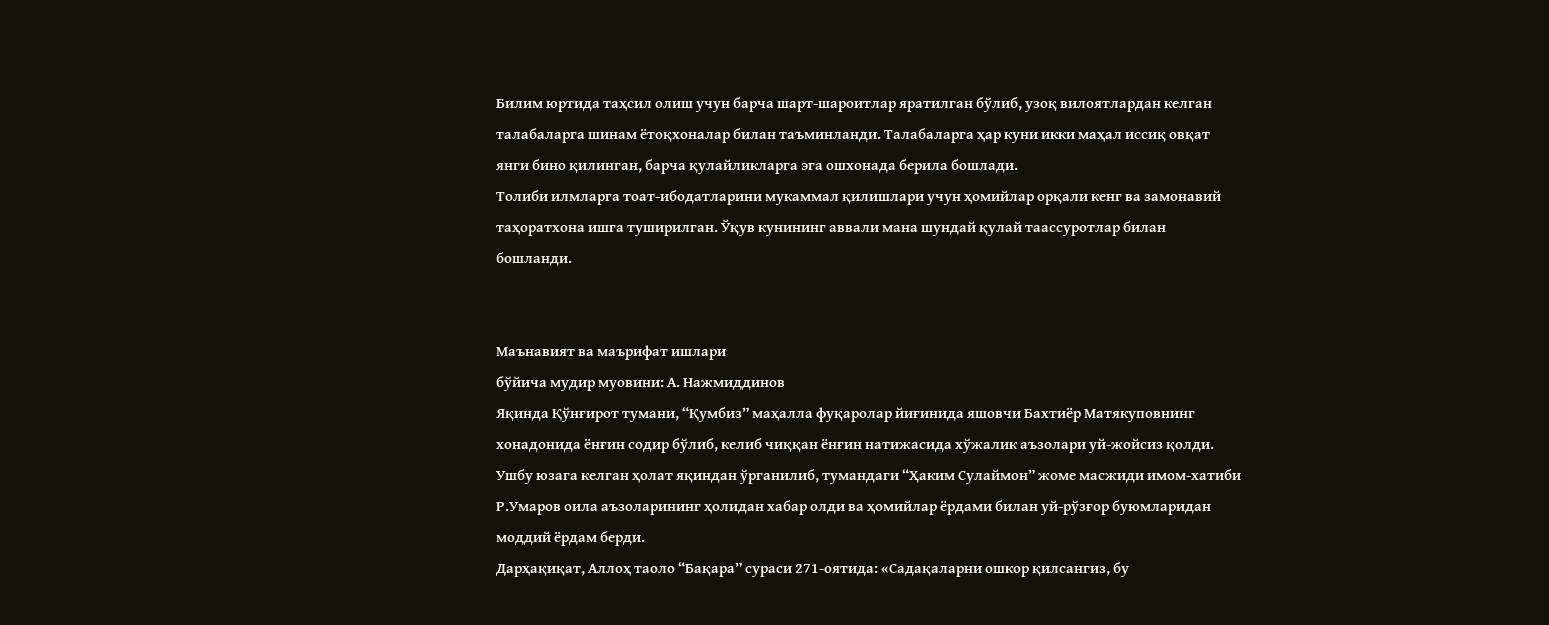Билим юртида таҳсил олиш учун барча шарт-шароитлар яратилган бўлиб, узоқ вилоятлардан келган талабаларга шинам ётоқхоналар билан таъминланди. Талабаларга ҳар куни икки маҳал иссиқ овқат янги бино қилинган, барча қулайликларга эга ошхонада берила бошлади.
Толиби илмларга тоат-ибодатларини мукаммал қилишлари учун ҳомийлар орқали кенг ва замонавий таҳоратхона ишга туширилган. Ўқув кунининг аввали мана шундай қулай таассуротлар билан бошланди.


Маънавият ва маърифат ишлари
бўйича мудир муовини: А. Нажмиддинов
Яқинда Қўнғирот тумани, “Қумбиз” маҳалла фуқаролар йиғинида яшовчи Бахтиёр Матякуповнинг хонадонида ёнғин содир бўлиб, келиб чиққан ёнғин натижасида хўжалик аъзолари уй-жойсиз қолди. Ушбу юзага келган ҳолат яқиндан ўрганилиб, тумандаги “Ҳаким Сулаймон” жоме масжиди имом-хатиби Р.Умаров оила аъзоларининг ҳолидан хабар олди ва ҳомийлар ёрдами билан уй-рўзғор буюмларидан моддий ёрдам берди.
Дарҳақиқат, Аллоҳ таоло “Бақара” сураси 271-оятида: «Садақаларни ошкор қилсангиз, бу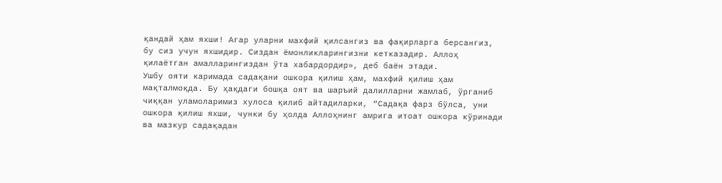қандай ҳам яхши! Агар уларни махфий қилсангиз ва фақирларга берсангиз, бу сиз учун яхшидир. Сиздан ёмонликларингизни кетказадир. Аллоҳ қилаётган амалларингиздан ўта хабардордир», деб баён этади.
Ушбу ояти каримада садақани ошкора қилиш ҳам, махфий қилиш ҳам мақталмоқда. Бу ҳақдаги бошқа оят ва шаръий далилларни жамлаб, ўрганиб чиққан уламоларимиз хулоса қилиб айтадиларки, “Садақа фарз бўлса, уни ошкора қилиш яхши, чунки бу ҳолда Аллоҳнинг амрига итоат ошкора кўринади ва мазкур садақадан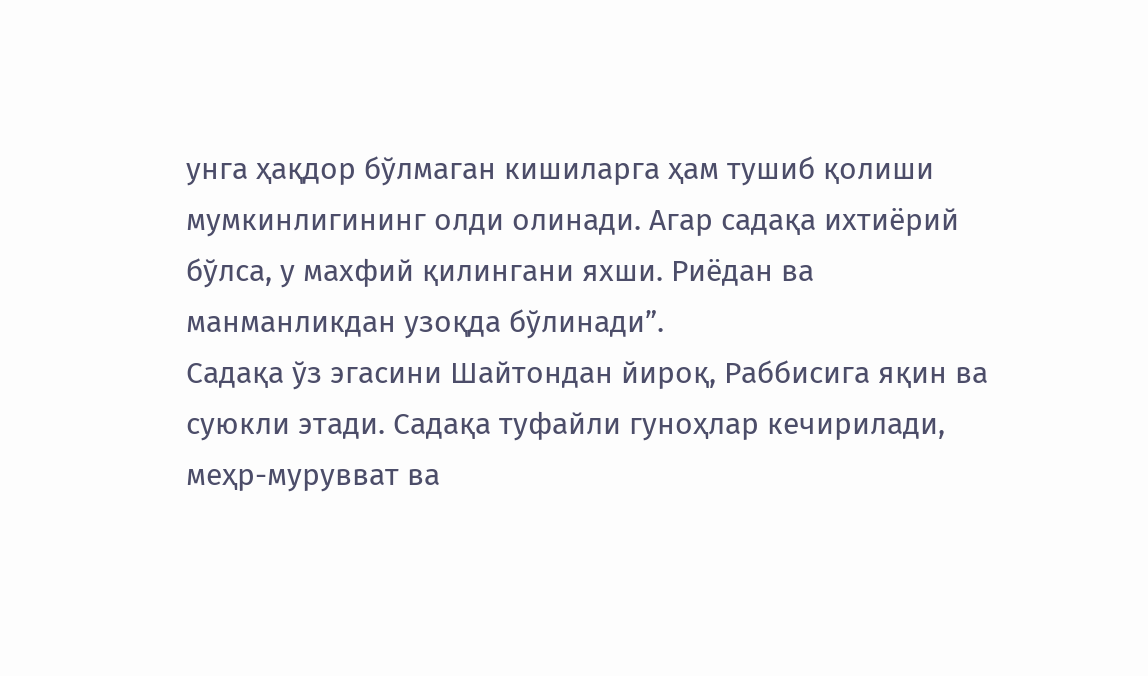унга ҳақдор бўлмаган кишиларга ҳам тушиб қолиши мумкинлигининг олди олинади. Агар садақа ихтиёрий бўлса, у махфий қилингани яхши. Риёдан ва манманликдан узоқда бўлинади”.
Садақа ўз эгасини Шайтондан йироқ, Раббисига яқин ва суюкли этади. Садақа туфайли гуноҳлар кечирилади, меҳр-мурувват ва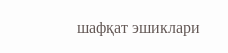шафқат эшиклари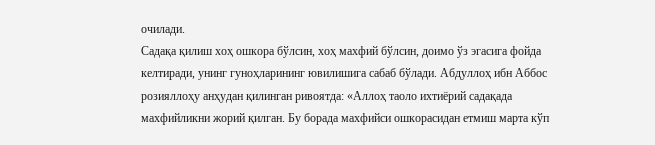очилади.
Садақа қилиш хоҳ ошкора бўлсин, хоҳ махфий бўлсин, доимо ўз эгасига фойда келтиради, унинг гуноҳларининг ювилишига сабаб бўлади. Абдуллоҳ ибн Аббос розияллоҳу анҳудан қилинган ривоятда: «Аллоҳ таоло ихтиёрий садақада махфийликни жорий қилган. Бу борада махфийси ошкорасидан етмиш марта кўп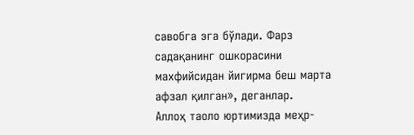савобга эга бўлади. Фарз садақанинг ошкорасини махфийсидан йигирма беш марта афзал қилган», деганлар.
Аллоҳ таоло юртимизда меҳр-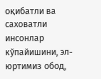оқибатли ва саховатли инсонлар кўпайишини, эл-юртимиз обод,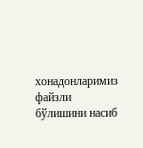хонадонларимиз файзли бўлишини насиб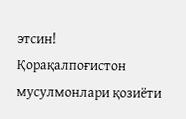этсин!
Қорақалпоғистон мусулмонлари қозиёти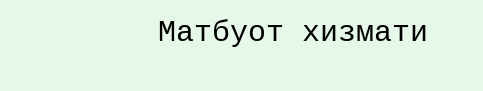Матбуот хизмати